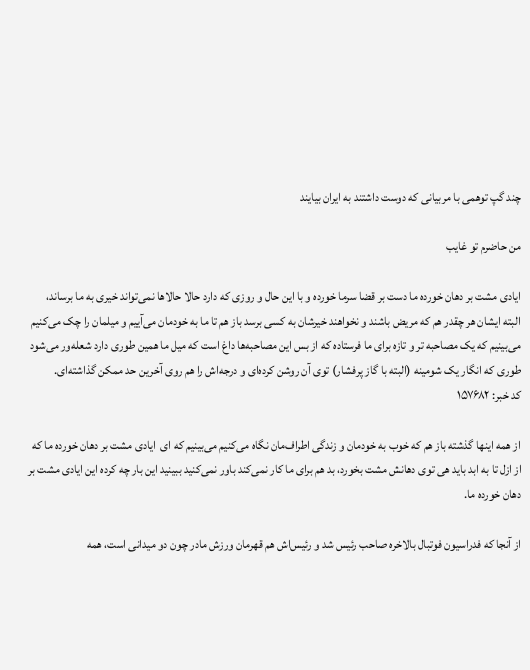چند گپ توهمی با مربیانی که دوست داشتند به ایران بیایند

من حاضرم‌ تو غایب

ایادی مشت بر دهان خورده ما دست بر قضا سرما خورده و با این حال و روزی که دارد حالا حالا‌ها نمی‌تواند خیری به ما برساند، البته ایشان هر چقدر هم که مریض باشند و نخواهند خیرشان به کسی برسد باز هم تا ما به خودمان می‌آییم و میلمان را چک می‌کنیم می‌بینیم که یک مصاحبه تر و تازه برای ما فرستاده که از بس این مصاحبه‌ها داغ است که میل ما همین طوری دارد شعله‌ور می‌شود طوری که انگار یک شومینه (البته با گاز پرفشار) توی آن روشن کرده‌ای و درجه‌اش را هم روی آخرین حد ممکن گذاشته‌ای.
کد خبر: ۱۵۷۶۸۲

از همه اینها گذشته باز هم که خوب به خودمان و زندگی اطراف‌مان نگاه می‌کنیم می‌بینیم که ‌ای  ایادی مشت بر دهان خورده ما که از ازل تا به ابد باید هی توی دهانش مشت بخورد، بد هم برای ما کار نمی‌کند باور نمی‌کنید ببینید این بار چه کرده این ایادی مشت بر دهان خورده ما.

از آنجا که فدراسیون فوتبال بالاخره صاحب رئیس شد و رئیس‌اش هم قهرمان ورزش مادر چون دو میدانی است، همه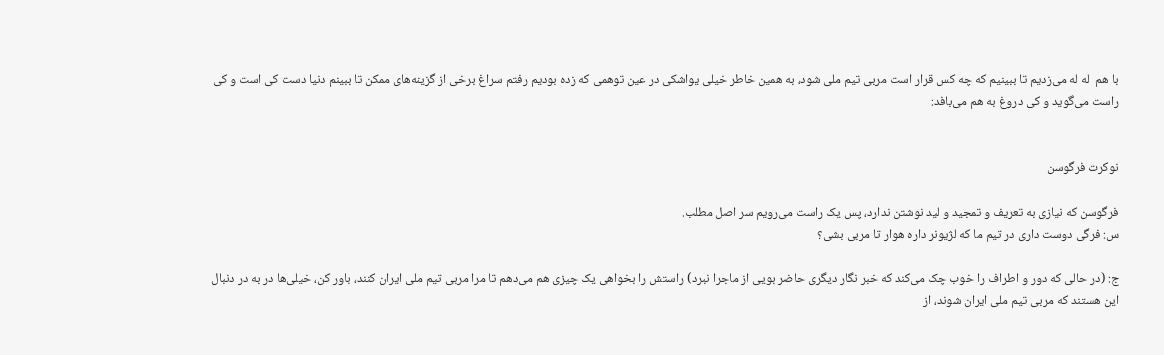با هم  له له می‌زدیم تا ببینیم که چه کس قرار است مربی تیم ملی شود، به همین خاطر خیلی یواشکی در عین توهمی که زده بودیم رفتم سراغ برخی از گزینه‌های ممکن تا ببینم دنیا دست کی است و کی راست می‌گوید و کی دروغ به هم می‌بافد:


نوکرت فرگوسن‌

فرگوسن که نیازی به تعریف و تمجید و لید نوشتن ندارد، پس یک راست می‌رویم سر اصل مطلب.
س: فرگی دوست داری در تیم ما که لژیونر داره هوار تا مربی بشی؟

ج: (در حالی که دور و اطراف را خوب چک می‌کند که خبر نگار دیگری حاضر بویی از ماجرا نبرد) راستش را بخواهی یک چیزی هم می‌دهم تا مرا مربی تیم ملی ایران کنند، باور کن، خیلی‌ها در به در دنبال این هستند که مربی تیم ملی ایران شوند، از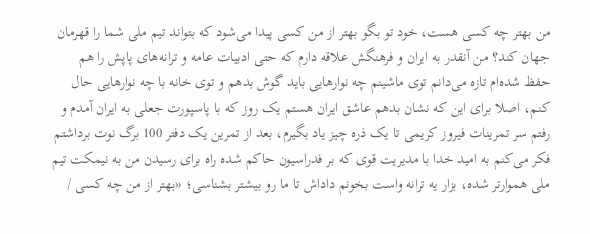من بهتر چه کسی هست، خود تو بگو بهتر از من کسی پیدا می‌شود که بتواند تیم ملی شما را قهرمان جهان کند؟ من آنقدر به ایران و فرهنگش علاقه دارم که حتی ادبیات عامه و ترانه‌های پاپش را هم حفظ شده‌ام تازه می‌دانم توی ماشینم چه نوارهایی باید گوش بدهم و توی خانه با چه نوار‌هایی حال کنم، اصلا برای این که نشان بدهم عاشق ایران هستم یک روز که با پاسپورت جعلی به ایران آمدم و رفتم سر تمرینات فیروز کریمی تا یک ذره چیز یاد بگیرم، بعد از تمرین یک دفتر 100 برگ نوت برداشتم فکر می‌کنم به امید خدا با مدیریت قوی که بر فدراسیون حاکم شده راه برای رسیدن من به نیمکت تیم ملی هموارتر شده، بزار یه ترانه واست بخونم داداش تا ما رو بیشتر بشناسی؛ «بهتر از من چه کسی /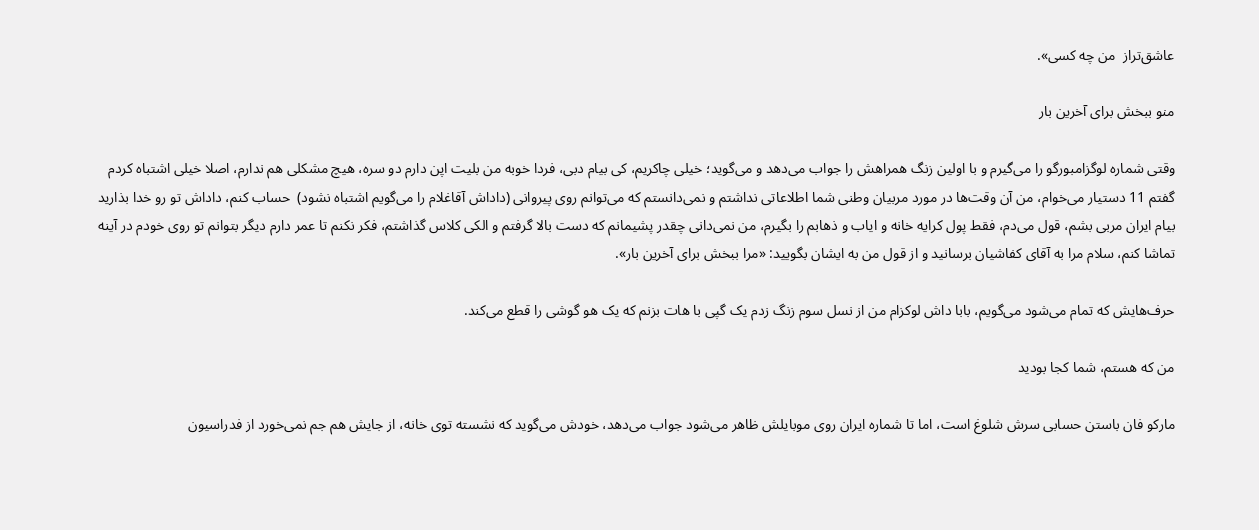عاشق‌تراز  من چه کسی».

منو ببخش برای آخرین بار

وقتی شماره لوگزامبورگو را می‌گیرم و با اولین زنگ همراهش را جواب می‌دهد و می‌گوید؛ خیلی چاکریم، کی بیام دبی، فردا خوبه من بلیت اپن دارم دو سره، هیچ مشکلی هم ندارم، اصلا خیلی اشتباه کردم گفتم 11 دستیار می‌خوام، من آن وقت‌ها در مورد مربیان وطنی شما اطلاعاتی نداشتم و نمی‌دانستم که می‌توانم روی پیروانی (داداش آقاغلام را می‌گویم اشتباه نشود)  حساب کنم، داداش تو رو خدا بذارید بیام ایران مربی بشم، قول می‌دم، فقط پول کرایه خانه و ایاب و ذهابم را بگیرم، من نمی‌دانی چقدر پشیمانم که دست بالا گرفتم و الکی کلاس گذاشتم، فکر نکنم تا عمر دارم دیگر بتوانم تو روی خودم در آینه تماشا کنم، سلام مرا به آقای کفاشیان برسانید و از قول من به ایشان بگویید: «مرا ببخش برای آخرین بار».

حرف‌هایش که تمام می‌شود می‌گویم، بابا داش لوکزام من از نسل سوم زنگ زدم یک گپی با هات بزنم که یک هو گوشی را قطع می‌کند.

من که هستم، شما کجا بودید

مارکو فان باستن حسابی سرش شلوغ است، اما تا شماره ایران روی موبایلش ظاهر می‌شود جواب می‌دهد، خودش می‌گوید که نشسته توی خانه، از جایش هم جم نمی‌خورد از فدراسیون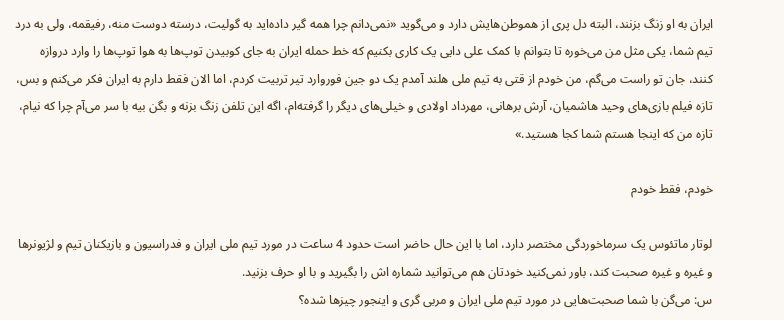ایران به او زنگ بزنند، البته دل پری از هموطن‌هایش دارد و می‌گوید «نمی‌دانم چرا همه گیر داده‌اید به گولیت، درسته دوست منه، رفیقمه، ولی به درد تیم شما، یکی مثل من می‌خوره تا بتوانم با کمک علی دایی یک کاری بکنیم که خط حمله ایران به جای کوبیدن توپ‌ها به هوا توپ‌ها را وارد دروازه کنند، جان تو راست می‌گم، من خودم از قتی به تیم ملی هلند آمدم یک دو جین فوروارد تیر تربیت کردم، اما الان فقط دارم به ایران فکر می‌کنم و بس، تازه فیلم بازی‌های وحید هاشمیان، آرش برهانی، مهرداد اولادی و خیلی‌های دیگر را گرفته‌ام، اگه این تلفن زنگ بزنه و بگن بیه با سر می‌آم چرا که نیام، تازه من که اینجا هستم شما کجا هستید.»

خودم، فقط خودم‌

لوتار ماتئوس یک سرماخوردگی مختصر دارد، اما با این حال حاضر است حدود 4 ساعت در مورد تیم ملی ایران و فدراسیون و بازیکنان تیم و لژیونر‌ها و غیره و غیره صحبت کند، باور نمی‌کنید خودتان هم می‌توانید شماره اش را بگیرید و با او حرف بزنید.
س: می‌گن با شما صحبت‌هایی در مورد تیم ملی ایران و مربی گری و اینجور چیز‌ها شده؟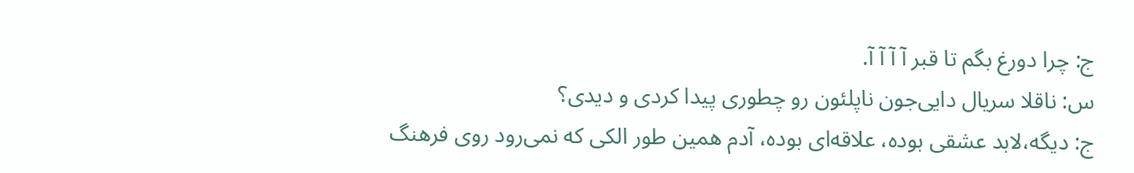ج: چرا دورغ بگم تا قبر آ آ آ آ.
س: ناقلا سریال دایی‌جون ناپلئون رو چطوری پیدا کردی و دیدی؟
ج: دیگه،لابد عشقی بوده، علاقه‌ای بوده، آدم همین طور الکی که نمی‌رود روی فرهنگ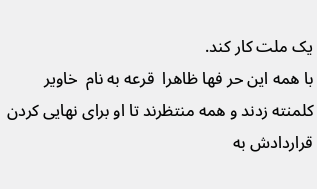یک ملت کار کند.
با همه این حر فها ظاهرا  قرعه به نام  خاویر کلمنته زدند و همه منتظرند تا او برای نهایی کردن قراردادش به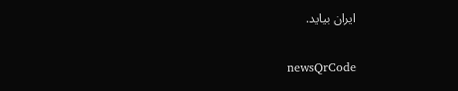ایران بیاید.

newsQrCode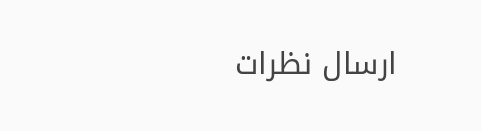ارسال نظرات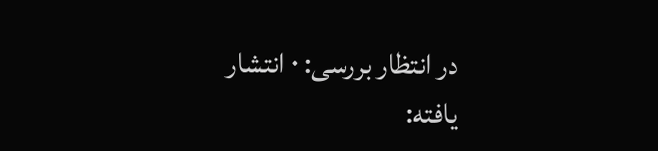در انتظار بررسی: ۰ انتشار یافته: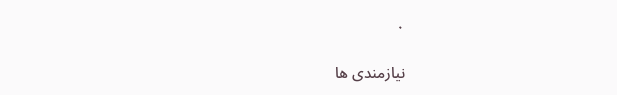۰

نیازمندی ها